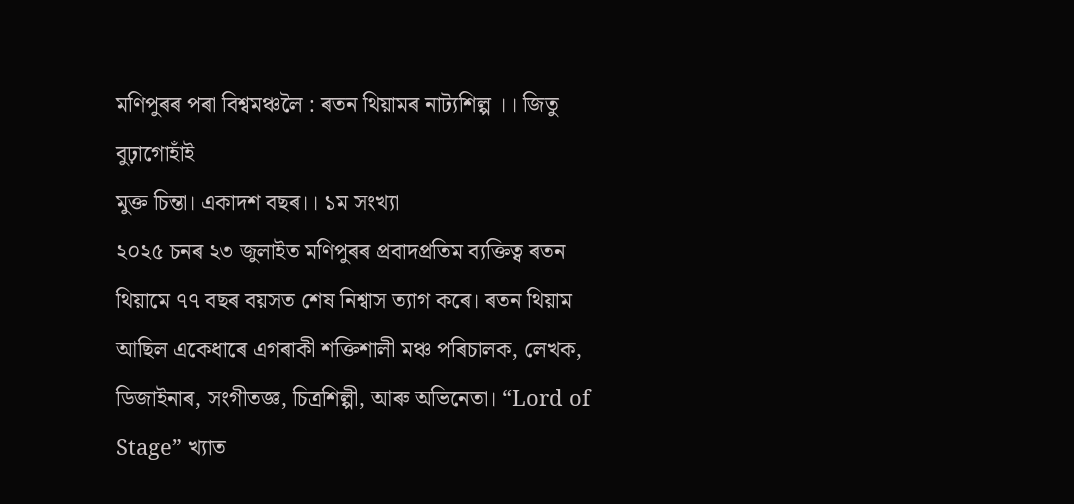মণিপুৰৰ পৰা বিশ্বমঞ্চলৈ : ৰতন থিয়ামৰ নাট্যশিল্প ।। জিতু বুঢ়াগোহাঁই
মুক্ত চিন্তা। একাদশ বছৰ।। ১ম সংখ্যা
২০২৫ চনৰ ২৩ জুলাইত মণিপুৰৰ প্ৰবাদপ্ৰতিম ব্যক্তিত্ব ৰতন থিয়ামে ৭৭ বছৰ বয়সত শেষ নিশ্বাস ত্যাগ কৰে। ৰতন থিয়াম আছিল একেধাৰে এগৰাকী শক্তিশালী মঞ্চ পৰিচালক, লেখক, ডিজাইনাৰ, সংগীতজ্ঞ, চিত্ৰশিল্পী, আৰু অভিনেতা। “Lord of Stage” খ্যাত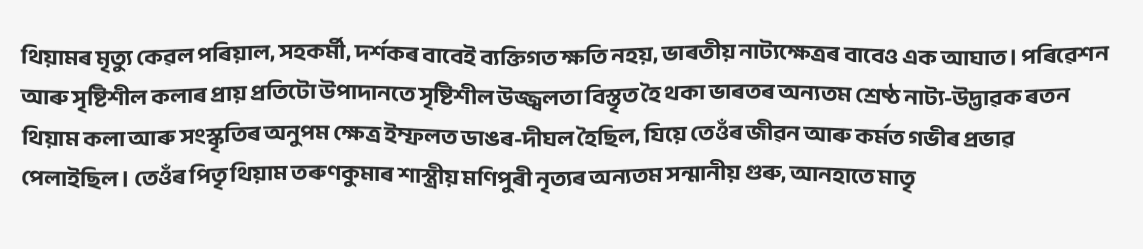থিয়ামৰ মৃত্যু কেৱল পৰিয়াল, সহকৰ্মী, দৰ্শকৰ বাবেই ব্যক্তিগত ক্ষতি নহয়, ভাৰতীয় নাট্যক্ষেত্ৰৰ বাবেও এক আঘাত। পৰিৱেশন আৰু সৃষ্টিশীল কলাৰ প্ৰায় প্ৰতিটো উপাদানতে সৃষ্টিশীল উজ্জ্বলতা বিস্তৃত হৈ থকা ভাৰতৰ অন্যতম শ্ৰেষ্ঠ নাট্য-উদ্ভাৱক ৰতন থিয়াম কলা আৰু সংস্কৃতিৰ অনুপম ক্ষেত্ৰ ইম্ফলত ডাঙৰ-দীঘল হৈছিল, যিয়ে তেওঁৰ জীৱন আৰু কৰ্মত গভীৰ প্ৰভাৱ পেলাইছিল। তেওঁৰ পিতৃ থিয়াম তৰুণকুমাৰ শাস্ত্ৰীয় মণিপুৰী নৃত্যৰ অন্যতম সন্মানীয় গুৰু, আনহাতে মাতৃ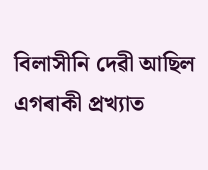বিলাসীনি দেৱী আছিল এগৰাকী প্ৰখ্যাত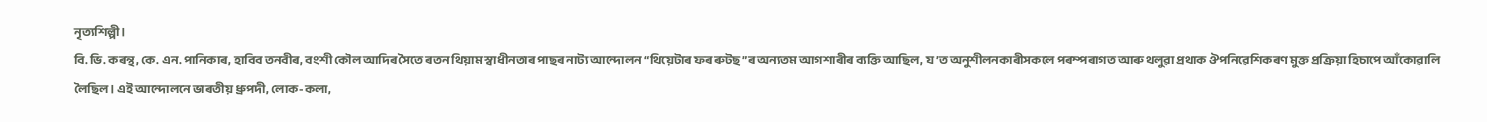নৃত্যশিল্পী।
বি. ভি. কৰন্থ, কে. এন. পানিকাৰ, হাবিব তনবীৰ, বংশী কৌল আদিৰ সৈতে ৰতন থিয়াম স্বাধীনতাৰ পাছৰ নাট্য আন্দোলন “থিয়েটাৰ ফৰ ৰুটছ”ৰ অন্যতম আগশাৰীৰ ব্যক্তি আছিল, য’ত অনুশীলনকাৰীসকলে পৰম্পৰাগত আৰু থলুৱা প্ৰথাক ঔপনিৱেশিকৰণ মুক্ত প্ৰক্ৰিয়া হিচাপে আঁকোৱালি লৈছিল। এই আন্দোলনে ভাৰতীয় ধ্ৰুপদী, লোক-কলা,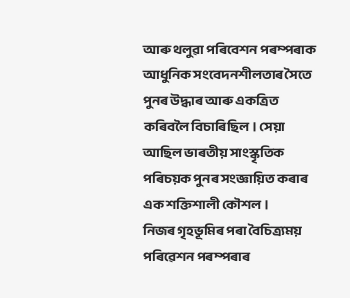আৰু থলুৱা পৰিবেশন পৰম্পৰাক আধুনিক সংবেদনশীলতাৰ সৈতে পুনৰ উদ্ধাৰ আৰু একত্ৰিত কৰিবলৈ বিচাৰিছিল। সেয়া আছিল ভাৰতীয় সাংস্কৃতিক পৰিচয়ক পুনৰ সংজ্ঞায়িত কৰাৰ এক শক্তিশালী কৌশল।
নিজৰ গৃহভূমিৰ পৰা বৈচিত্ৰ্যময় পৰিৱেশন পৰম্পৰাৰ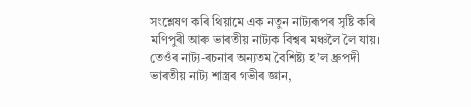সংশ্লেষণ কৰি থিয়ামে এক নতুন নাট্যৰূপৰ সৃষ্টি কৰি মণিপুৰী আৰু ভাৰতীয় নাট্যক বিশ্বৰ মঞ্চলৈ লৈ যায়। তেওঁৰ নাট্য-ৰচনাৰ অন্যতম বৈশিষ্ট্য হ’ল ধ্ৰুপদী ভাৰতীয় নাট্য শাস্ত্ৰৰ গভীৰ জ্ঞান,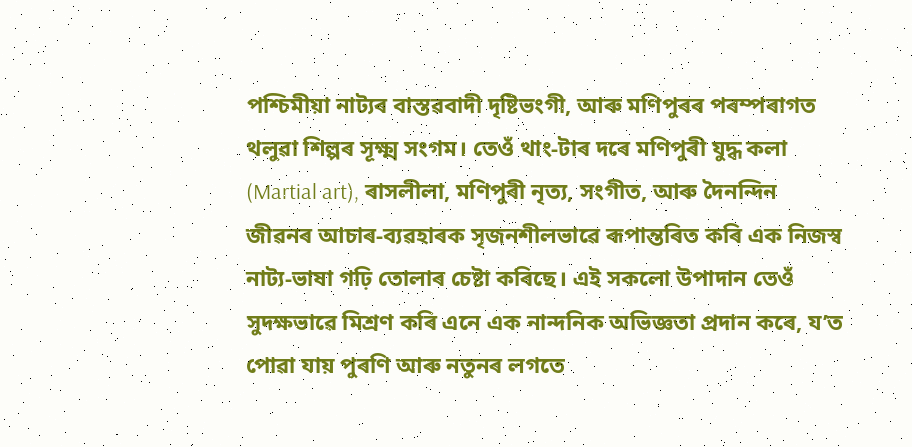পশ্চিমীয়া নাট্যৰ বাস্তৱবাদী দৃষ্টিভংগী, আৰু মণিপুৰৰ পৰম্পৰাগত থলুৱা শিল্পৰ সূক্ষ্ম সংগম। তেওঁ থাং-টাৰ দৰে মণিপুৰী যুদ্ধ কলা (Martial art), ৰাসলীলা, মণিপুৰী নৃত্য, সংগীত, আৰু দৈনন্দিন জীৱনৰ আচাৰ-ব্যৱহাৰক সৃজনশীলভাৱে ৰূপান্তৰিত কৰি এক নিজস্ব নাট্য-ভাষা গঢ়ি তোলাৰ চেষ্টা কৰিছে। এই সকলো উপাদান তেওঁ সুদক্ষভাৱে মিশ্ৰণ কৰি এনে এক নান্দনিক অভিজ্ঞতা প্ৰদান কৰে, য’ত পোৱা যায় পুৰণি আৰু নতুনৰ লগতে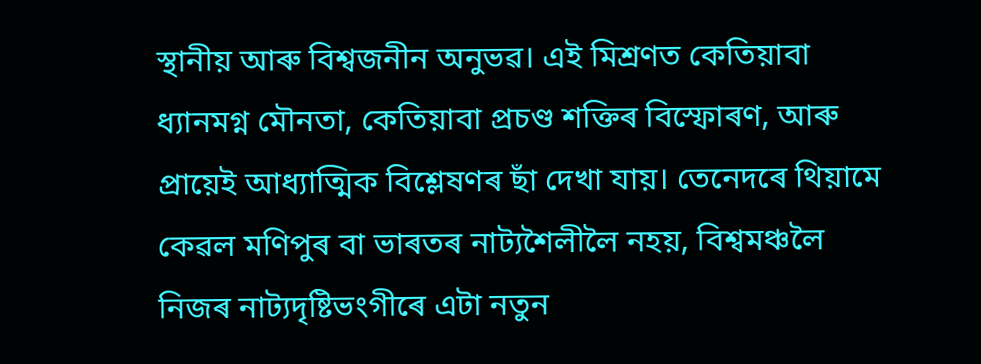স্থানীয় আৰু বিশ্বজনীন অনুভৱ। এই মিশ্ৰণত কেতিয়াবা ধ্যানমগ্ন মৌনতা, কেতিয়াবা প্ৰচণ্ড শক্তিৰ বিস্ফোৰণ, আৰু প্ৰায়েই আধ্যাত্মিক বিশ্লেষণৰ ছাঁ দেখা যায়। তেনেদৰে থিয়ামে কেৱল মণিপুৰ বা ভাৰতৰ নাট্যশৈলীলৈ নহয়, বিশ্বমঞ্চলৈ নিজৰ নাট্যদৃষ্টিভংগীৰে এটা নতুন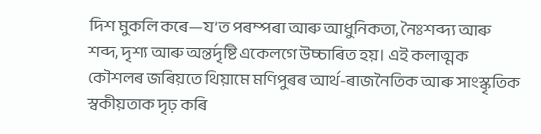দিশ মুকলি কৰে—য’ত পৰম্পৰা আৰু আধুনিকতা, নৈঃশব্দ্য আৰু শব্দ, দৃশ্য আৰু অন্তৰ্দৃষ্টি একেলগে উচ্চাৰিত হয়। এই কলাত্মক কৌশলৰ জৰিয়তে থিয়ামে মণিপুৰৰ আৰ্থ-ৰাজনৈতিক আৰু সাংস্কৃতিক স্বকীয়তাক দৃঢ় কৰি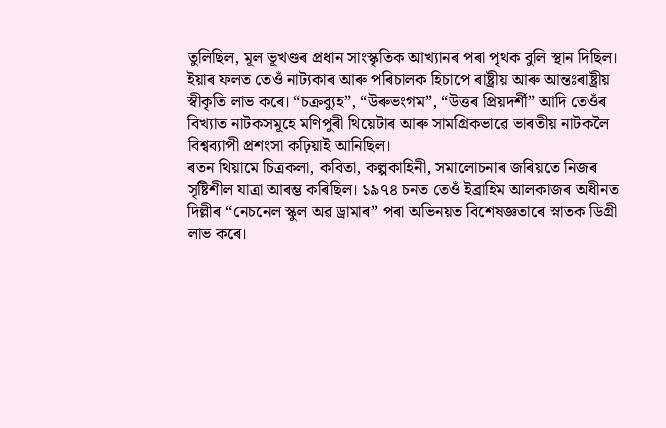তুলিছিল, মূল ভূখণ্ডৰ প্ৰধান সাংস্কৃতিক আখ্যানৰ পৰা পৃথক বুলি স্থান দিছিল। ইয়াৰ ফলত তেওঁ নাট্যকাৰ আৰু পৰিচালক হিচাপে ৰাষ্ট্ৰীয় আৰু আন্তঃৰাষ্ট্ৰীয় স্বীকৃতি লাভ কৰে। “চক্ৰব্যুহ”, “উৰুভংগম”, “উত্তৰ প্ৰিয়দৰ্শী” আদি তেওঁৰ বিখ্যাত নাটকসমূহে মণিপুৰী থিয়েটাৰ আৰু সামগ্ৰিকভাৱে ভাৰতীয় নাটকলৈ বিশ্বব্যাপী প্ৰশংসা কঢ়িয়াই আনিছিল।
ৰতন থিয়ামে চিত্ৰকলা, কবিতা, কল্পকাহিনী, সমালোচনাৰ জৰিয়তে নিজৰ সৃষ্টিশীল যাত্ৰা আৰম্ভ কৰিছিল। ১৯৭৪ চনত তেওঁ ইব্ৰাহিম আলকাজৰ অধীনত দিল্লীৰ “নেচনেল স্কুল অৱ ড্ৰামাৰ” পৰা অভিনয়ত বিশেষজ্ঞতাৰে স্নাতক ডিগ্ৰী লাভ কৰে।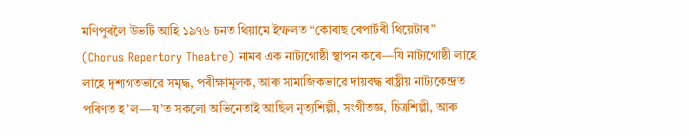মণিপুৰলৈ উভটি আহি ১৯৭৬ চনত থিয়ামে ইম্ফলত “কোৰাছ ৰেপাৰ্টৰী থিয়েটাৰ” (Chorus Repertory Theatre) নামৰ এক নাট্যগোষ্ঠী স্থাপন কৰে—যি নাট্যগোষ্ঠী লাহে লাহে দৃশ্যগতভাৱে সমৃদ্ধ, পৰীক্ষামূলক, আৰু সামাজিকভাৱে দায়বদ্ধ ৰাষ্ট্ৰীয় নাট্যকেন্দ্ৰত পৰিণত হ’ল—য’ত সকলো অভিনেতাই আছিল নৃত্যশিল্পী, সংগীতজ্ঞ, চিত্ৰশিল্পী, আৰু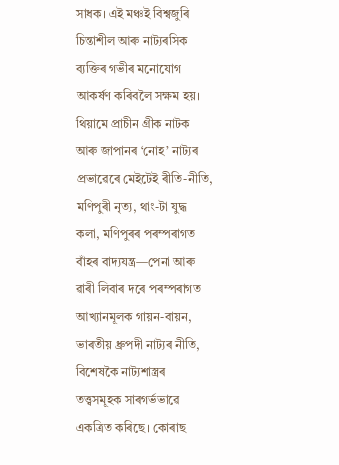সাধক। এই মঞ্চই বিশ্বজুৰি চিন্তাশীল আৰু নাট্যৰসিক ব্যক্তিৰ গভীৰ মনোযোগ আকৰ্ষণ কৰিবলৈ সক্ষম হয়। থিয়ামে প্ৰাচীন গ্ৰীক নাটক আৰু জাপানৰ ‘নোহ’ নাট্যৰ প্ৰভাৱেৰে মেইটেই ৰীতি-নীতি, মণিপুৰী নৃত্য, থাং-টা যুদ্ধ কলা, মণিপুৰৰ পৰম্পৰাগত বাঁহৰ বাদ্যযন্ত্ৰ—পেনা আৰু ৱাৰী লিবাৰ দৰে পৰম্পৰাগত আখ্যানমূলক গায়ন-বায়ন, ভাৰতীয় ধ্ৰুপদী নাট্যৰ নীতি, বিশেষকৈ নাট্যশাস্ত্ৰৰ তত্ত্বসমূহক সাৰগৰ্ভভাৱে একত্ৰিত কৰিছে। কোৰাছ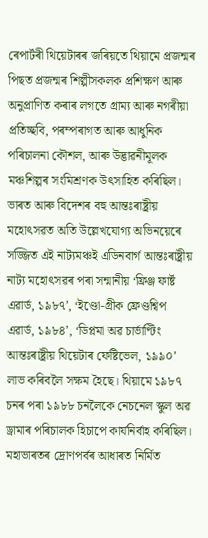ৰেপাৰ্টৰী থিয়েটাৰৰ জৰিয়তে থিয়ামে প্ৰজন্মৰ পিছত প্ৰজন্মৰ শিল্পীসকলক প্ৰশিক্ষণ আৰু অনুপ্ৰাণিত কৰাৰ লগতে গ্ৰাম্য আৰু নগৰীয়া প্ৰতিচ্ছবি, পৰম্পৰাগত আৰু আধুনিক পৰিচালনা কৌশল, আৰু উদ্ভাৱনীমূলক মঞ্চশিল্পৰ সংমিশ্ৰণক উৎসাহিত কৰিছিল। ভাৰত আৰু বিদেশৰ বহু আন্তঃৰাষ্ট্ৰীয় মহোৎসৱত অতি উল্লেখযোগ্য অভিনয়েৰে সজ্জিত এই নাট্যমঞ্চই এডিনবাৰ্গ আন্তঃৰাষ্ট্ৰীয় নাট্য মহোৎসৱৰ পৰা সন্মানীয় ‘ফ্ৰিঞ্জ ফাৰ্ষ্ট এৱাৰ্ড, ১৯৮৭’, ‘ইণ্ডো-গ্ৰীক ফ্ৰেণ্ডশ্বিপ এৱাৰ্ড, ১৯৮৪’, ‘ডিপ্লমা অৱ চাৰ্ভাণ্টিং আন্তঃৰাষ্ট্ৰীয় থিয়েটাৰ ফেষ্টিভেল, ১৯৯০’ লাভ কৰিবলৈ সক্ষম হৈছে। থিয়ামে ১৯৮৭ চনৰ পৰা ১৯৮৮ চনলৈকে নেচনেল স্কুল অৱ ড্ৰামাৰ পৰিচালক হিচাপে কাৰ্যনিৰ্বাহ কৰিছিল।
মহাভাৰতৰ দ্ৰোণপৰ্বৰ আধাৰত নিৰ্মিত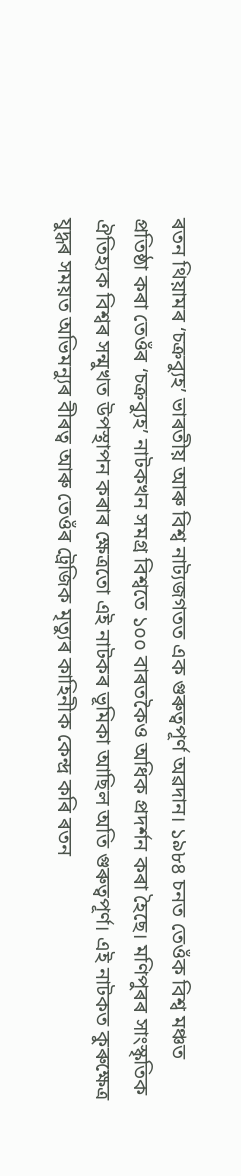ৰতন থিয়ামৰ ‘চক্ৰব্যুহ’ ভাৰতীয় আৰু বিশ্ব নাট্যজগতত এক গুৰুত্বপূৰ্ণ অৱদান। ১৯৮৪ চনত তেওঁক বিশ্ব মঞ্চত প্ৰতিষ্ঠা কৰা তেওঁৰ ‘চক্ৰব্যুহ’ নাটকখন সমগ্ৰ বিশ্বতে ১০০ বাৰতকৈও অধিক প্ৰদৰ্শন কৰা হৈছে। মণিপুৰৰ সাংস্কৃতিক ঐতিহ্যক বিশ্বৰ সন্মুখত উপস্থাপন কৰাৰ ক্ষেত্ৰতো এই নাটকৰ ভূমিকা আছিল অতি গুৰুত্বপূৰ্ণ। এই নাটকত কুৰুক্ষেত্ৰ যুদ্ধৰ সময়ত অভিমন্যুৰ বীৰত্ব আৰু তেওঁৰ ট্ৰেজিক মৃত্যুৰ কাহিনীক কেন্দ্ৰ কৰি ৰতন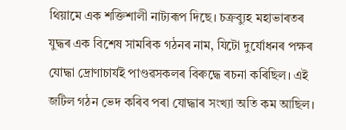থিয়ামে এক শক্তিশালী নাট্যৰূপ দিছে। চক্ৰব্যুহ মহাভাৰতৰ যুদ্ধৰ এক বিশেষ সামৰিক গঠনৰ নাম, যিটো দুৰ্যোধনৰ পক্ষৰ যোদ্ধা দ্ৰোণাচাৰ্যই পাণ্ডৱসকলৰ বিৰুদ্ধে ৰচনা কৰিছিল। এই জটিল গঠন ভেদ কৰিব পৰা যোদ্ধাৰ সংখ্যা অতি কম আছিল।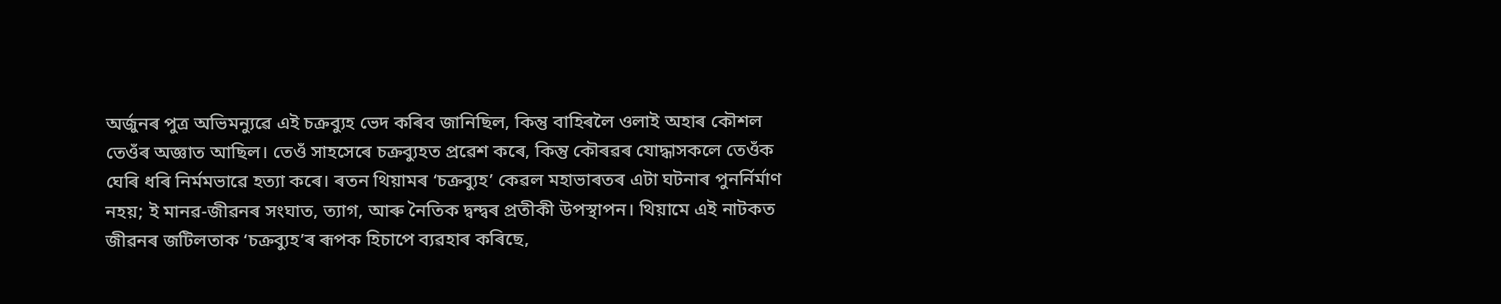অৰ্জুনৰ পুত্ৰ অভিমন্যুৱে এই চক্ৰব্যুহ ভেদ কৰিব জানিছিল, কিন্তু বাহিৰলৈ ওলাই অহাৰ কৌশল তেওঁৰ অজ্ঞাত আছিল। তেওঁ সাহসেৰে চক্ৰব্যুহত প্ৰৱেশ কৰে, কিন্তু কৌৰৱৰ যোদ্ধাসকলে তেওঁক ঘেৰি ধৰি নিৰ্মমভাৱে হত্যা কৰে। ৰতন থিয়ামৰ ‘চক্ৰব্যুহ’ কেৱল মহাভাৰতৰ এটা ঘটনাৰ পুনৰ্নিৰ্মাণ নহয়; ই মানৱ-জীৱনৰ সংঘাত, ত্যাগ, আৰু নৈতিক দ্বন্দ্বৰ প্ৰতীকী উপস্থাপন। থিয়ামে এই নাটকত জীৱনৰ জটিলতাক ‘চক্ৰব্যুহ’ৰ ৰূপক হিচাপে ব্যৱহাৰ কৰিছে,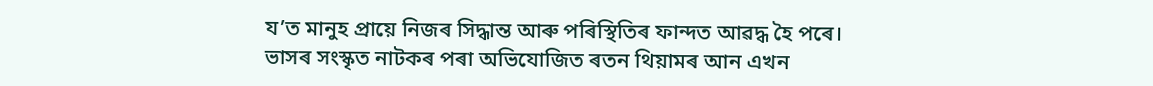য’ত মানুহ প্ৰায়ে নিজৰ সিদ্ধান্ত আৰু পৰিস্থিতিৰ ফান্দত আৱদ্ধ হৈ পৰে।
ভাসৰ সংস্কৃত নাটকৰ পৰা অভিযোজিত ৰতন থিয়ামৰ আন এখন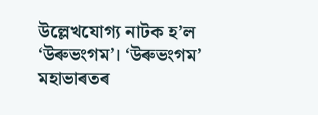উল্লেখযোগ্য নাটক হ’ল ‘উৰুভংগম’। ‘উৰুভংগম’ মহাভাৰতৰ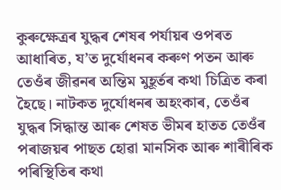কুৰুক্ষেত্ৰৰ যুদ্ধৰ শেষৰ পৰ্যায়ৰ ওপৰত আধাৰিত, য’ত দুৰ্যোধনৰ কৰুণ পতন আৰু তেওঁৰ জীৱনৰ অন্তিম মুহূৰ্তৰ কথা চিত্ৰিত কৰা হৈছে। নাটকত দুৰ্যোধনৰ অহংকাৰ, তেওঁৰ যুদ্ধৰ সিদ্ধান্ত আৰু শেষত ভীমৰ হাতত তেওঁৰ পৰাজয়ৰ পাছত হোৱা মানসিক আৰু শাৰীৰিক পৰিস্থিতিৰ কথা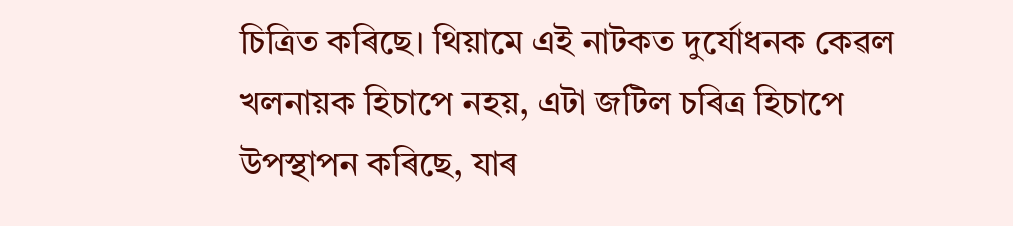চিত্ৰিত কৰিছে। থিয়ামে এই নাটকত দুৰ্যোধনক কেৱল খলনায়ক হিচাপে নহয়, এটা জটিল চৰিত্ৰ হিচাপে উপস্থাপন কৰিছে, যাৰ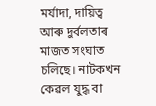মৰ্যাদা, দায়িত্ব আৰু দুৰ্বলতাৰ মাজত সংঘাত চলিছে। নাটকখন কেৱল যুদ্ধ বা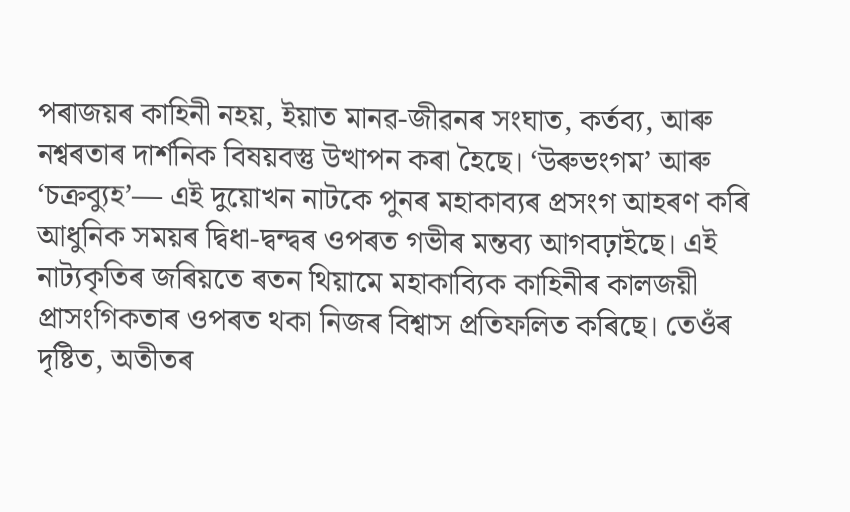পৰাজয়ৰ কাহিনী নহয়, ইয়াত মানৱ-জীৱনৰ সংঘাত, কৰ্তব্য, আৰু নশ্বৰতাৰ দাৰ্শনিক বিষয়বস্তু উত্থাপন কৰা হৈছে। ‘উৰুভংগম’ আৰু ‘চক্ৰব্যুহ’— এই দুয়োখন নাটকে পুনৰ মহাকাব্যৰ প্ৰসংগ আহৰণ কৰি আধুনিক সময়ৰ দ্বিধা-দ্বন্দ্বৰ ওপৰত গভীৰ মন্তব্য আগবঢ়াইছে। এই নাট্যকৃতিৰ জৰিয়তে ৰতন থিয়ামে মহাকাব্যিক কাহিনীৰ কালজয়ী প্ৰাসংগিকতাৰ ওপৰত থকা নিজৰ বিশ্বাস প্ৰতিফলিত কৰিছে। তেওঁৰ দৃষ্টিত, অতীতৰ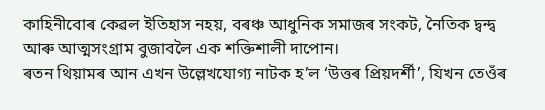কাহিনীবোৰ কেৱল ইতিহাস নহয়, বৰঞ্চ আধুনিক সমাজৰ সংকট, নৈতিক দ্বন্দ্ব আৰু আত্মসংগ্ৰাম বুজাবলৈ এক শক্তিশালী দাপোন।
ৰতন থিয়ামৰ আন এখন উল্লেখযোগ্য নাটক হ’ল ‘উত্তৰ প্ৰিয়দৰ্শী’, যিখন তেওঁৰ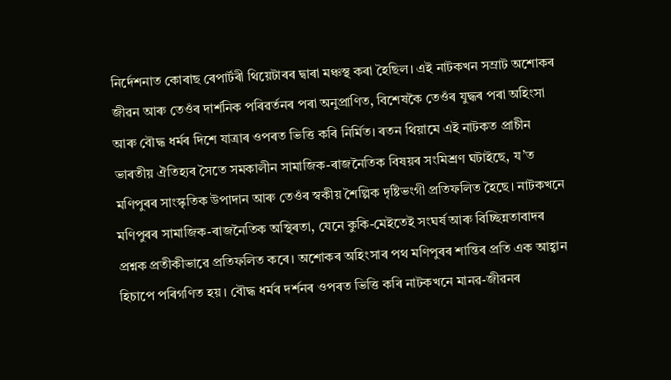নিৰ্দেশনাত কোৰাছ ৰেপাৰ্টৰী থিয়েটাৰৰ দ্বাৰা মঞ্চস্থ কৰা হৈছিল। এই নাটকখন সম্ৰাট অশোকৰ জীৱন আৰু তেওঁৰ দাৰ্শনিক পৰিৱৰ্তনৰ পৰা অনুপ্ৰাণিত, বিশেষকৈ তেওঁৰ যুদ্ধৰ পৰা অহিংসা আৰু বৌদ্ধ ধৰ্মৰ দিশে যাত্ৰাৰ ওপৰত ভিত্তি কৰি নিৰ্মিত। ৰতন থিয়ামে এই নাটকত প্ৰাচীন ভাৰতীয় ঐতিহ্যৰ সৈতে সমকালীন সামাজিক-ৰাজনৈতিক বিষয়ৰ সংমিশ্ৰণ ঘটাইছে, য’ত মণিপুৰৰ সাংস্কৃতিক উপাদান আৰু তেওঁৰ স্বকীয় শৈল্পিক দৃষ্টিভংগী প্ৰতিফলিত হৈছে। নাটকখনে মণিপুৰৰ সামাজিক-ৰাজনৈতিক অস্থিৰতা, যেনে কুকি-মেইতেই সংঘৰ্ষ আৰু বিচ্ছিন্নতাবাদৰ প্ৰশ্নক প্ৰতীকীভাৱে প্ৰতিফলিত কৰে। অশোকৰ অহিংসাৰ পথ মণিপুৰৰ শান্তিৰ প্ৰতি এক আহ্বান হিচাপে পৰিগণিত হয়। বৌদ্ধ ধৰ্মৰ দৰ্শনৰ ওপৰত ভিত্তি কৰি নাটকখনে মানৱ-জীৱনৰ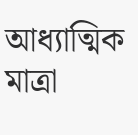আধ্যাত্মিক মাত্ৰা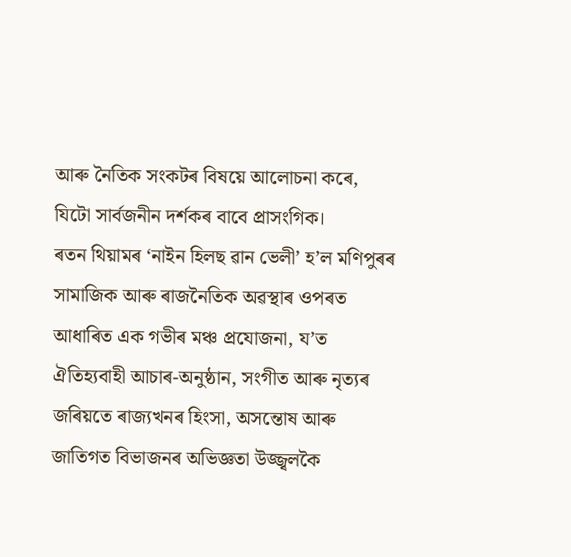আৰু নৈতিক সংকটৰ বিষয়ে আলোচনা কৰে, যিটো সাৰ্বজনীন দৰ্শকৰ বাবে প্ৰাসংগিক।
ৰতন থিয়ামৰ ‘নাইন হিলছ ৱান ভেলী’ হ’ল মণিপুৰৰ সামাজিক আৰু ৰাজনৈতিক অৱস্থাৰ ওপৰত আধাৰিত এক গভীৰ মঞ্চ প্ৰযোজনা, য’ত ঐতিহ্যবাহী আচাৰ-অনুষ্ঠান, সংগীত আৰু নৃত্যৰ জৰিয়তে ৰাজ্যখনৰ হিংসা, অসন্তোষ আৰু জাতিগত বিভাজনৰ অভিজ্ঞতা উজ্জ্বলকৈ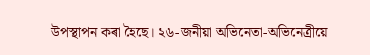উপস্থাপন কৰা হৈছে। ২৬-জনীয়া অভিনেতা-অভিনেত্ৰীয়ে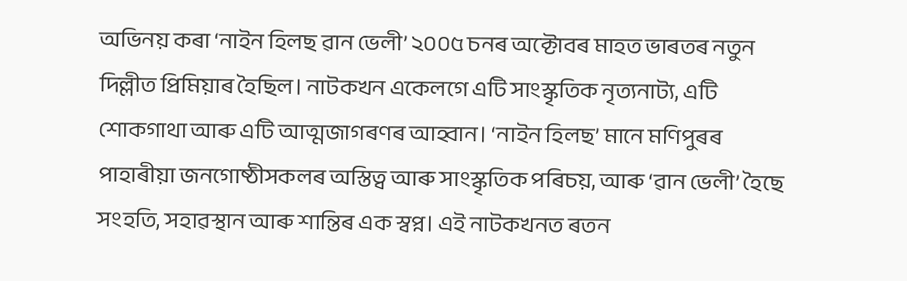অভিনয় কৰা ‘নাইন হিলছ ৱান ভেলী’ ২০০৫ চনৰ অক্টোবৰ মাহত ভাৰতৰ নতুন দিল্লীত প্ৰিমিয়াৰ হৈছিল। নাটকখন একেলগে এটি সাংস্কৃতিক নৃত্যনাট্য, এটি শোকগাথা আৰু এটি আত্মজাগৰণৰ আহ্বান। ‘নাইন হিলছ’ মানে মণিপুৰৰ পাহাৰীয়া জনগোষ্ঠীসকলৰ অস্তিত্ব আৰু সাংস্কৃতিক পৰিচয়, আৰু ‘ৱান ভেলী’ হৈছে সংহতি, সহাৱস্থান আৰু শান্তিৰ এক স্বপ্ন। এই নাটকখনত ৰতন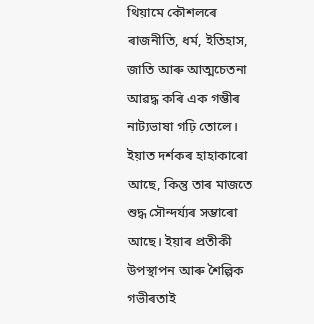থিয়ামে কৌশলৰে ৰাজনীতি, ধৰ্ম, ইতিহাস, জাতি আৰু আত্মচেতনা আৱদ্ধ কৰি এক গম্ভীৰ নাট্যভাষা গঢ়ি তোলে। ইয়াত দৰ্শকৰ হাহাকাৰো আছে, কিন্তু তাৰ মাজতে শুদ্ধ সৌন্দৰ্য্যৰ সম্ভাৰো আছে। ইয়াৰ প্ৰতীকী উপস্থাপন আৰু শৈল্পিক গভীৰতাই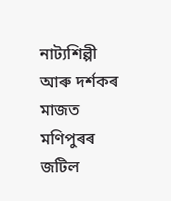নাট্যশিল্পী আৰু দৰ্শকৰ মাজত মণিপুৰৰ জটিল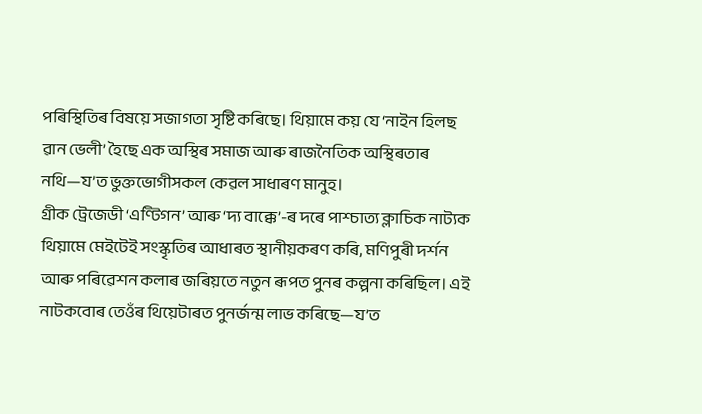পৰিস্থিতিৰ বিষয়ে সজাগতা সৃষ্টি কৰিছে। থিয়ামে কয় যে ‘নাইন হিলছ ৱান ভেলী’ হৈছে এক অস্থিৰ সমাজ আৰু ৰাজনৈতিক অস্থিৰতাৰ নথি—য’ত ভুক্তভোগীসকল কেৱল সাধাৰণ মানুহ।
গ্ৰীক ট্ৰেজেডী ‘এণ্টিগন’ আৰু ‘দ্য বাক্কে’-ৰ দৰে পাশ্চাত্য ক্লাচিক নাট্যক থিয়ামে মেইটেই সংস্কৃতিৰ আধাৰত স্থানীয়কৰণ কৰি, মণিপুৰী দৰ্শন আৰু পৰিৱেশন কলাৰ জৰিয়তে নতুন ৰূপত পুনৰ কল্পনা কৰিছিল। এই নাটকবোৰ তেওঁৰ থিয়েটাৰত পুনৰ্জন্ম লাভ কৰিছে—য’ত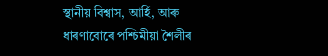স্থানীয় বিশ্বাস, আৰ্হি, আৰু ধাৰণাবোৰে পশ্চিমীয়া শৈলীৰ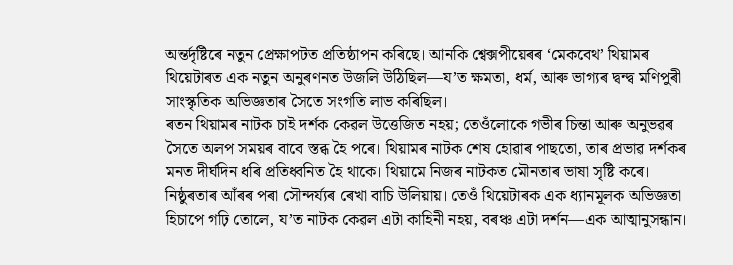অন্তৰ্দৃষ্টিৰে নতুন প্ৰেক্ষাপটত প্ৰতিষ্ঠাপন কৰিছে। আনকি শ্বেক্সপীয়েৰৰ ‘মেকবেথ’ থিয়ামৰ থিয়েটাৰত এক নতুন অনুৰণনত উজলি উঠিছিল—য’ত ক্ষমতা, ধৰ্ম, আৰু ভাগ্যৰ দ্বন্দ্ব মণিপুৰী সাংস্কৃতিক অভিজ্ঞতাৰ সৈতে সংগতি লাভ কৰিছিল।
ৰতন থিয়ামৰ নাটক চাই দৰ্শক কেৱল উত্তেজিত নহয়; তেওঁলোকে গভীৰ চিন্তা আৰু অনুভৱৰ সৈতে অলপ সময়ৰ বাবে স্তব্ধ হৈ পৰে। থিয়ামৰ নাটক শেষ হোৱাৰ পাছতো, তাৰ প্ৰভাৱ দৰ্শকৰ মনত দীৰ্ঘদিন ধৰি প্ৰতিধ্বনিত হৈ থাকে। থিয়ামে নিজৰ নাটকত মৌনতাৰ ভাষা সৃষ্টি কৰে। নিষ্ঠুৰতাৰ আঁৰৰ পৰা সৌন্দৰ্য্যৰ ৰেখা বাচি উলিয়ায়। তেওঁ থিয়েটাৰক এক ধ্যানমূলক অভিজ্ঞতা হিচাপে গঢ়ি তোলে, য’ত নাটক কেৱল এটা কাহিনী নহয়, বৰঞ্চ এটা দৰ্শন—এক আত্মানুসন্ধান।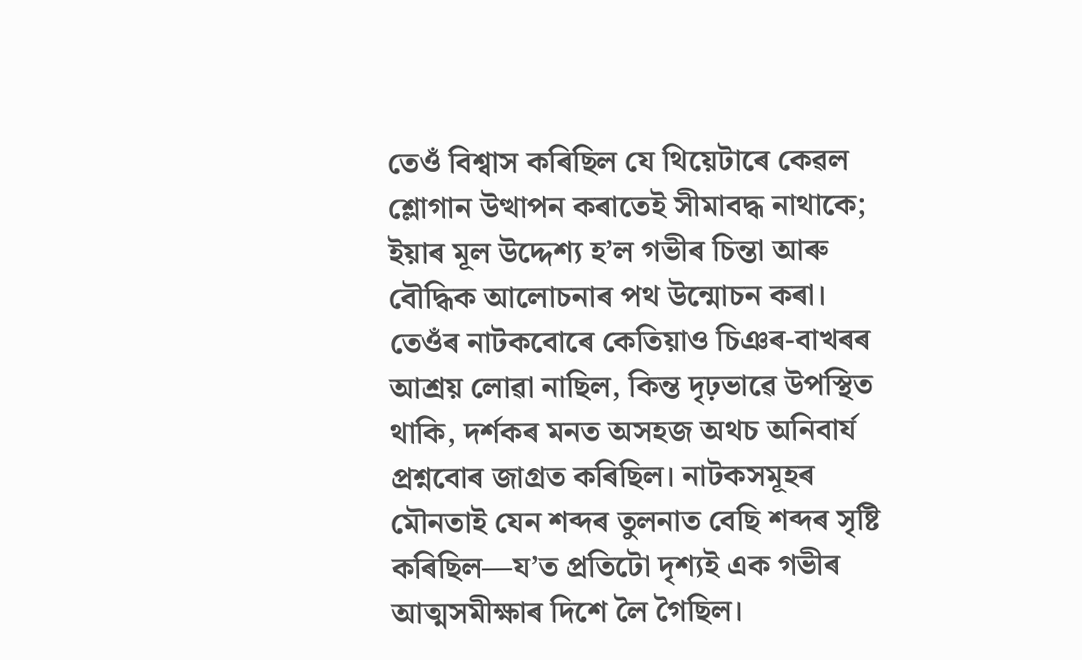তেওঁ বিশ্বাস কৰিছিল যে থিয়েটাৰে কেৱল শ্লোগান উত্থাপন কৰাতেই সীমাবদ্ধ নাথাকে; ইয়াৰ মূল উদ্দেশ্য হ’ল গভীৰ চিন্তা আৰু বৌদ্ধিক আলোচনাৰ পথ উন্মোচন কৰা। তেওঁৰ নাটকবোৰে কেতিয়াও চিঞৰ-বাখৰৰ আশ্ৰয় লোৱা নাছিল, কিন্ত দৃঢ়ভাৱে উপস্থিত থাকি, দর্শকৰ মনত অসহজ অথচ অনিবার্য প্ৰশ্নবোৰ জাগ্ৰত কৰিছিল। নাটকসমূহৰ মৌনতাই যেন শব্দৰ তুলনাত বেছি শব্দৰ সৃষ্টি কৰিছিল—য’ত প্ৰতিটো দৃশ্যই এক গভীৰ আত্মসমীক্ষাৰ দিশে লৈ গৈছিল।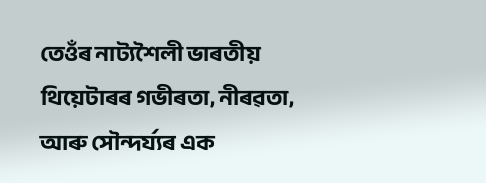তেওঁৰ নাট্যশৈলী ভাৰতীয় থিয়েটাৰৰ গভীৰতা, নীৰৱতা, আৰু সৌন্দৰ্য্যৰ এক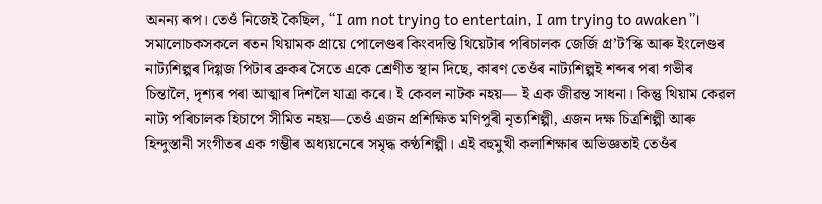অনন্য ৰূপ। তেওঁ নিজেই কৈছিল, “I am not trying to entertain, I am trying to awaken”।
সমালোচকসকলে ৰতন থিয়ামক প্ৰায়ে পোলেণ্ডৰ কিংবদন্তি থিয়েটাৰ পৰিচালক জেৰ্জি গ্ৰ’ট’স্কি আৰু ইংলেণ্ডৰ নাট্যশিল্পৰ দিগ্গজ পিটাৰ ব্ৰুকৰ সৈতে একে শ্ৰেণীত স্থান দিছে, কাৰণ তেওঁৰ নাট্যশিল্পই শব্দৰ পৰা গভীৰ চিন্তালৈ, দৃশ্যৰ পৰা আত্মাৰ দিশলৈ যাত্ৰা কৰে। ই কেবল নাটক নহয়— ই এক জীৱন্ত সাধনা। কিন্তু থিয়াম কেৱল নাট্য পৰিচালক হিচাপে সীমিত নহয়—তেওঁ এজন প্ৰশিক্ষিত মণিপুৰী নৃত্যশিল্পী, এজন দক্ষ চিত্ৰশিল্পী আৰু হিন্দুস্তানী সংগীতৰ এক গম্ভীৰ অধ্যয়নেৰে সমৃদ্ধ কণ্ঠশিল্পী। এই বহুমুখী কলাশিক্ষাৰ অভিজ্ঞতাই তেওঁৰ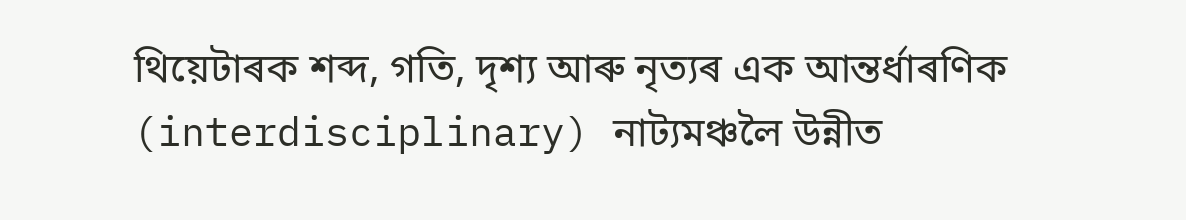থিয়েটাৰক শব্দ, গতি, দৃশ্য আৰু নৃত্যৰ এক আন্তৰ্ধাৰণিক (interdisciplinary) নাট্যমঞ্চলৈ উন্নীত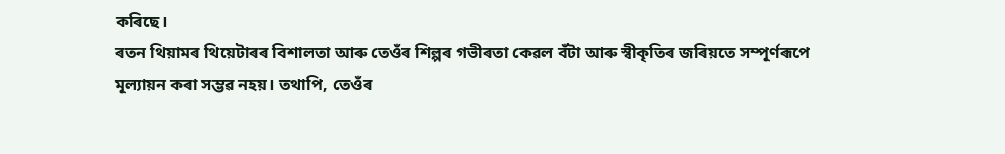কৰিছে।
ৰতন থিয়ামৰ থিয়েটাৰৰ বিশালতা আৰু তেওঁৰ শিল্পৰ গভীৰতা কেৱল বঁটা আৰু স্বীকৃতিৰ জৰিয়তে সম্পূৰ্ণৰূপে মূল্যায়ন কৰা সম্ভৱ নহয়। তথাপি, তেওঁৰ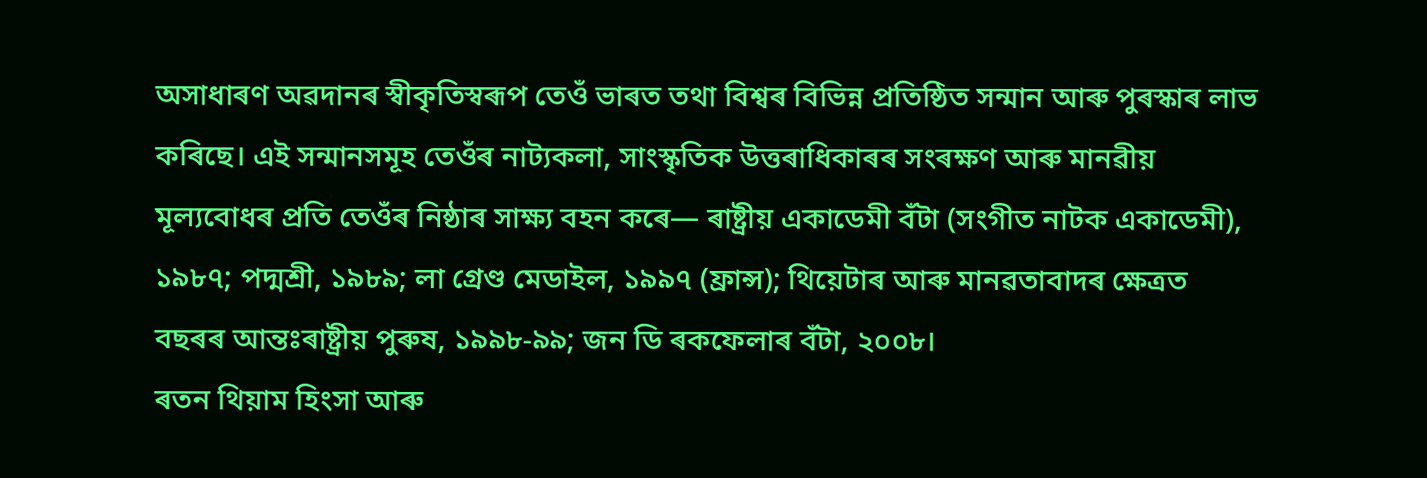অসাধাৰণ অৱদানৰ স্বীকৃতিস্বৰূপ তেওঁ ভাৰত তথা বিশ্বৰ বিভিন্ন প্ৰতিষ্ঠিত সন্মান আৰু পুৰস্কাৰ লাভ কৰিছে। এই সন্মানসমূহ তেওঁৰ নাট্যকলা, সাংস্কৃতিক উত্তৰাধিকাৰৰ সংৰক্ষণ আৰু মানৱীয় মূল্যবোধৰ প্ৰতি তেওঁৰ নিষ্ঠাৰ সাক্ষ্য বহন কৰে— ৰাষ্ট্ৰীয় একাডেমী বঁটা (সংগীত নাটক একাডেমী), ১৯৮৭; পদ্মশ্ৰী, ১৯৮৯; লা গ্ৰেণ্ড মেডাইল, ১৯৯৭ (ফ্ৰান্স); থিয়েটাৰ আৰু মানৱতাবাদৰ ক্ষেত্ৰত বছৰৰ আন্তঃৰাষ্ট্ৰীয় পুৰুষ, ১৯৯৮-৯৯; জন ডি ৰকফেলাৰ বঁটা, ২০০৮।
ৰতন থিয়াম হিংসা আৰু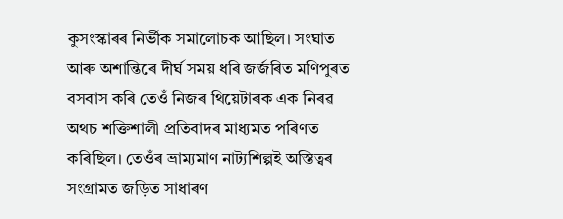কুসংস্কাৰৰ নিৰ্ভীক সমালোচক আছিল। সংঘাত আৰু অশান্তিৰে দীৰ্ঘ সময় ধৰি জর্জৰিত মণিপুৰত বসবাস কৰি তেওঁ নিজৰ থিয়েটাৰক এক নিৰৱ অথচ শক্তিশালী প্ৰতিবাদৰ মাধ্যমত পৰিণত কৰিছিল। তেওঁৰ ভ্ৰাম্যমাণ নাট্যশিল্পই অস্তিত্বৰ সংগ্ৰামত জড়িত সাধাৰণ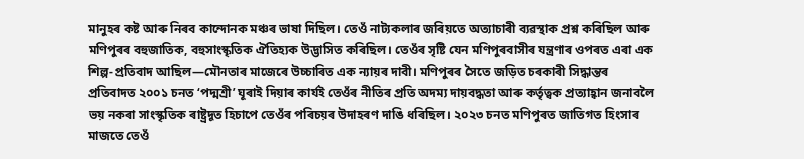মানুহৰ কষ্ট আৰু নিৰব কান্দোনক মঞ্চৰ ভাষা দিছিল। তেওঁ নাট্যকলাৰ জৰিয়তে অত্যাচাৰী ব্যৱস্থাক প্ৰশ্ন কৰিছিল আৰু মণিপুৰৰ বহুজাতিক, বহুসাংস্কৃতিক ঐতিহ্যক উদ্ভাসিত কৰিছিল। তেওঁৰ সৃষ্টি যেন মণিপুৰবাসীৰ যন্ত্ৰণাৰ ওপৰত এৰা এক শিল্প-প্ৰতিবাদ আছিল—মৌনতাৰ মাজেৰে উচ্চাৰিত এক ন্যায়ৰ দাবী। মণিপুৰৰ সৈতে জড়িত চৰকাৰী সিদ্ধান্তৰ প্ৰতিবাদত ২০০১ চনত ‘পদ্মশ্ৰী’ ঘূৰাই দিয়াৰ কাৰ্যই তেওঁৰ নীতিৰ প্ৰতি অদম্য দায়বদ্ধতা আৰু কৰ্তৃত্বক প্ৰত্যাহ্বান জনাবলৈ ভয় নকৰা সাংস্কৃতিক ৰাষ্ট্ৰদূত হিচাপে তেওঁৰ পৰিচয়ৰ উদাহৰণ দাঙি ধৰিছিল। ২০২৩ চনত মণিপুৰত জাতিগত হিংসাৰ মাজতে তেওঁ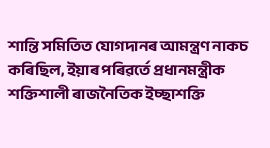শান্তি সমিতিত যোগদানৰ আমন্ত্ৰণ নাকচ কৰিছিল, ইয়াৰ পৰিৱৰ্তে প্ৰধানমন্ত্ৰীক শক্তিশালী ৰাজনৈতিক ইচ্ছাশক্তি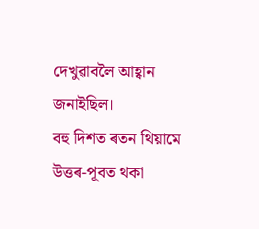দেখুৱাবলৈ আহ্বান জনাইছিল।
বহু দিশত ৰতন থিয়ামে উত্তৰ-পূবত থকা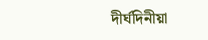দীৰ্ঘদিনীয়া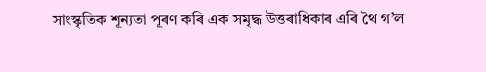সাংস্কৃতিক শূন্যতা পূৰণ কৰি এক সমৃদ্ধ উত্তৰাধিকাৰ এৰি থৈ গ’ল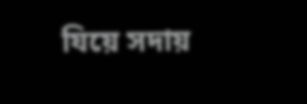যিয়ে সদায়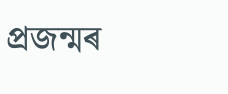প্ৰজন্মৰ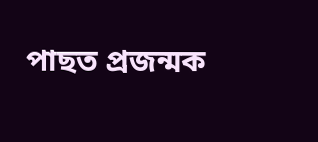পাছত প্ৰজন্মক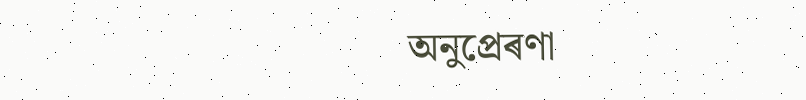অনুপ্ৰেৰণা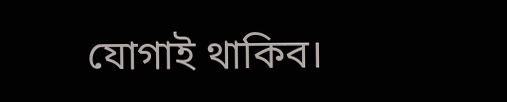যোগাই থাকিব।